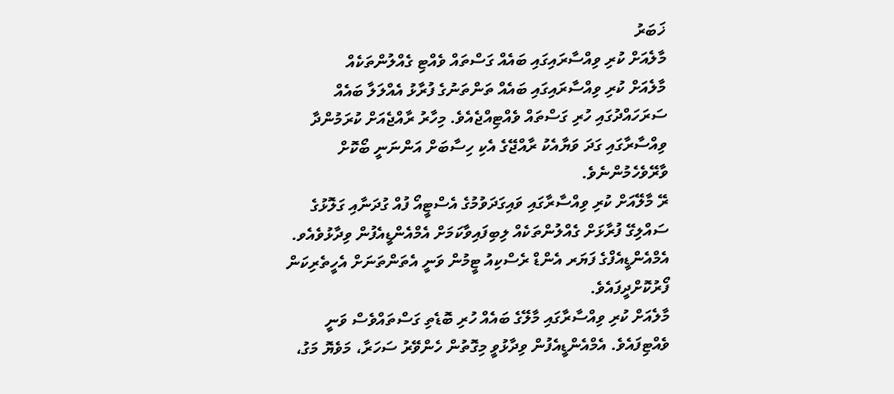ޚަބަރު
މާލެއަށް ކުރި ވިއްސާރައިގައި ބައެއް ގަސްތައް ވެއްޓި ގެއްލުންތަކެއް
މާލެއަށް ކުރި ވިއްސާރައިގައި ބައެއް ތަންތަނުގެ ފުރާޅު އެއްލަލާ ބައެއް ސަރަހައްދުގައި ހުރި ގަސްތައް ވެއްޓިއްޖެއެވެ. މިހާރު ރާއްޖެއަށް ކުރަމުންދާ ވިއްސާރާގައި ގަދަ ވަޔާއެކު ރާއްޖޭގެ އެކި ހިސާބަށް އަންނަނީ ބޯކޮށް ވާރޭވެހެމުންނެވެ.
ރޭ މާލޭއަށް ކުރި ވިއްސާރާގައި ވައިގަދަވުމުގެ އެސްޓީއޯ ފުއް ގުދަނާއި ގަލޮޅުގެ ސައްލިގޭ ފުރާޅަށް ގެއްލުންތަކެއް ލިބިފައިވާކަމަށް އެމްއެންޑީއެފުން ވިދާޅުވެއެވ. އެމްއެންޑީއެފްގެ ފަޔަރ އެންޑް ރެސްކިއު ޓީމުން ވަނީ އެތަންތަނަށް އެހީތެރިކަން ފޯރުކޮށްދީފައެވެ.
މާލެއަށް ކުރި ވިއްސާރާގައި މާލޭގެ ބައެއް ހުރި ބޮޑެތި ގަސްތައްވެސް ވަނީ ވެއްޓިފައެވެ. އެމްއެންޑީއެފުން ވިދާޅުވީ މިގޮތުން ހެންވޭރު ސަހަރާ، މަވެޔޮ މަގު،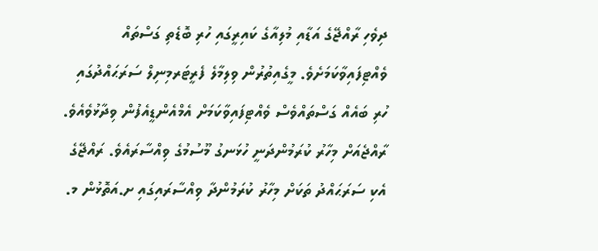ދިވެހި ރާއްޖޭގެ އަޑާއި މުލިއާގެ ކައިރީގައި ހުރި ބޮޑެތި ގަސްތައް ވެއްޓިފައިވާކަމަށެވެ. މީގެއިތުރުން ވިލިމާލެ ފެރީޓަރމިނިލް ސަރަޙައްދުގައި ހުރި ބައެއް ގަސްތައްވެސް ވެއްޓިފައިވާކަމަށް އެމްއެންޑީއެފުން ވިދާޅުވެއެވެ.
ރާއްޖެއަށް މިހާރު ކުރަމުންދަނީ ހުޅަނގު މޫސުމުގެ ވިއްސާރައެވެ. ރައްޖޭގެ އެކި ސަރަޙައްދު ތަކަށް މިހާރު ކުރަމުންދާ ވިއްސާރައިގައި ށ.އަތޮޅުން މ.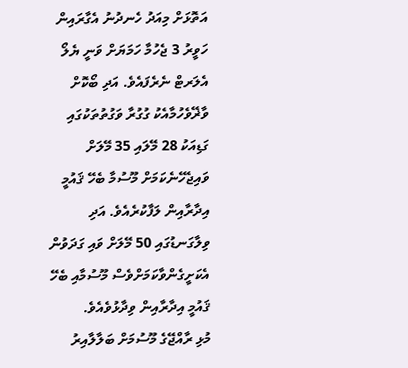އަތޮޅަށް މިއަދު ހެނދުނު އެގާރައިން ހަވީރު 3 ޖެހުމާ ހަމަޔަށް ވަނީ ޔެލޯ އެލަރޓް ނެރެފައެވެ. އަދި ބޯކޮށް ވާޜޭވެހުމާއެކު ގުގުރާ ވަގުތުތަކުގައި ގަޑިއަކު 28 މޭލައި 35 މޭލަށް ވައިޖެހޭނެކަމަށް މޫސުމާ ބެހޭ ޤައުމީ އިދާރާއިން ލަފާކުރެއެވެ. އަދި ވިލާގަނޑުގައި 50 މޭލަށް ވައި ގަދަވުން އެކަށީގެންވާކަމަށްވެސް މޫސުމާއި ބެހޭ ޤައުމީ އިދާރާއިން ވިދާޅުވެއެވެ.
މުޅި ރާއްޖޭގެ މޫސުމަށް ބަލާލާއިރު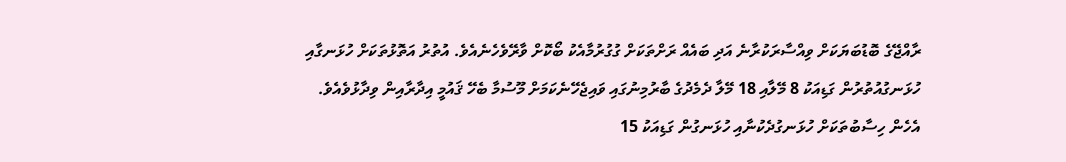ރާއްޖޭގެ ބޮޑުބަޔަކަށް ވިއްސާރަކުރާނެ އަދި ބައެއް ރަށްތަކަށް ގުގުރުމާއެކު ބޯކޮށް ވާރޭވެހެނެއެވެ. އުތުރު އަތޮޅުތަކަށް ހުޅަނގާއި ހުޅަނގުއުތުރުން ގަޑިއަކު 8 މޭލާއި 18 މޭލާ ދެމެދުގެ ބާރުމިނުގައި ވައިޖެހޭނެކަމަށް މޫސުމާ ބެހޭ ޤައުމީ އިދާރާއިން ވިދާޅުވެއެވެ.
އެހެން ހިސާބުތަކަށް ހުޅަނގުދެކުނާއި ހުޅަނގުން ގަޑިއަކު 15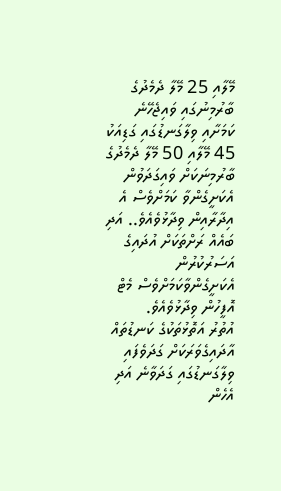މޭލާއި 25 މޭލާ ދެމެދުގެ ބާރުމިނުގައި ވައިޖެހޭނެ ކަމަށާއި ވިލާގަނޑުގައި ގަޑިއަކު 45 މޭލާއި 50 މޭލާ ދެމެދުގެ ބާރުމިނަކަށް ވައިގަދަވުން އެކަށީގެންވާ ކަމަށްވެސް އެ އިދާރާއިން ވިދާޅުވެއެވެ.. އަދި ބައެއް ރަށްތަކަށް އުދައިގެ އަސަރުކުރުން އެކަށީގެންވާކަމަށްވެސް މެޓް އޮފީހުން ވިދާޅުވެއެވެ.
އުތުރު އަތޮޅުތަކުގެ ކަނޑުތައް އާދައިގެވަރަކަށް ގަދަވެފައި ވިލާގަނޑުގައި ގަދަވާނެ އަދި އެހެން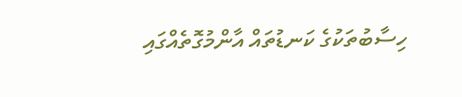ހިސާބުތަކުގެ ކަނޑުތައް އާންމުގޮތެއްގައި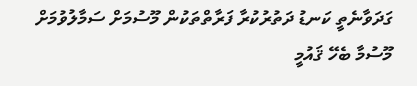ގަދަވާނެތީ ކަނޑު ދަތުރުކުރާ ފަރާތްތަކުން މޫސުމަށް ސަމާލުވުމަށް މޫސުމާ ބެހޭ ޤައުމީ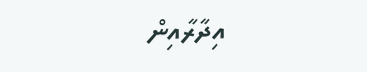އިދާރާއިން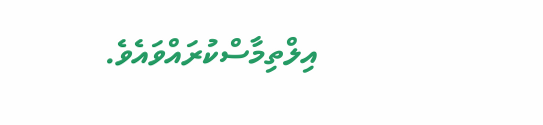އިލްތިމާސްކުރައްވައެވެ.